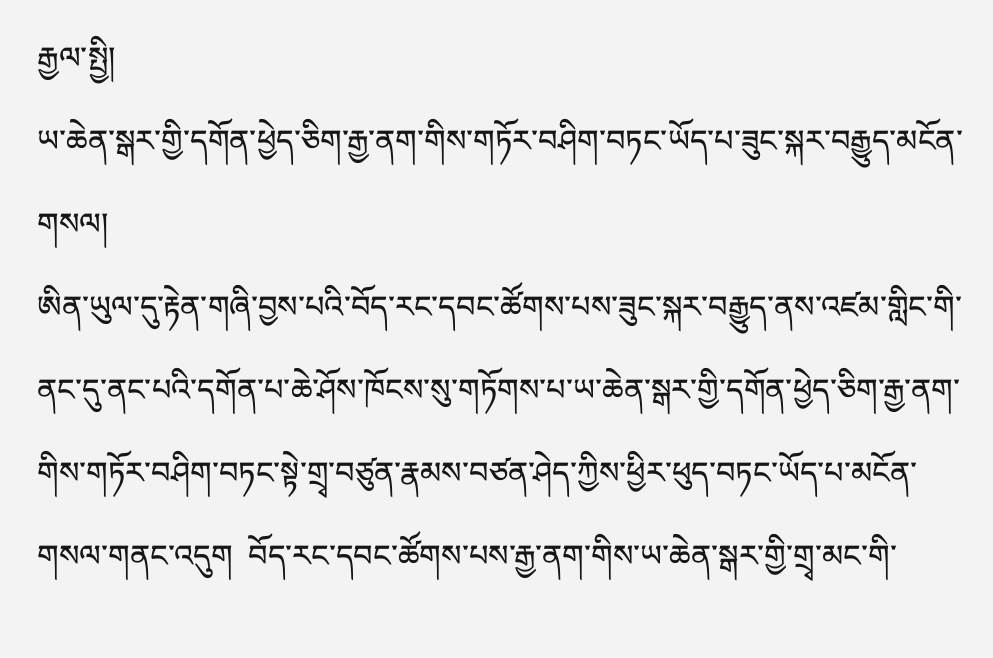རྒྱལ་སྤྱི།
ཡ་ཆེན་སྒར་གྱི་དགོན་ཕྱེད་ཅིག་རྒྱ་ནག་གིས་གཏོར་བཤིག་བཏང་ཡོད་པ་ཟུང་སྐར་བརྒྱུད་མངོན་གསལ།
ཨིན་ཡུལ་དུ་རྟེན་གཞི་བྱས་པའི་བོད་རང་དབང་ཚོགས་པས་ཟུང་སྐར་བརྒྱུད་ནས་འཛམ་གླིང་གི་ནང་དུ་ནང་པའི་དགོན་པ་ཆེ་ཤོས་ཁོངས་སུ་གཏོགས་པ་ཡ་ཆེན་སྒར་གྱི་དགོན་ཕྱེད་ཅིག་རྒྱ་ནག་གིས་གཏོར་བཤིག་བཏང་སྟེ་གྲྭ་བཙུན་རྣམས་བཙན་ཤེད་ཀྱིས་ཕྱིར་ཕུད་བཏང་ཡོད་པ་མངོན་གསལ་གནང་འདུག  བོད་རང་དབང་ཚོགས་པས་རྒྱ་ནག་གིས་ཡ་ཆེན་སྒར་གྱི་གྲྭ་མང་གི་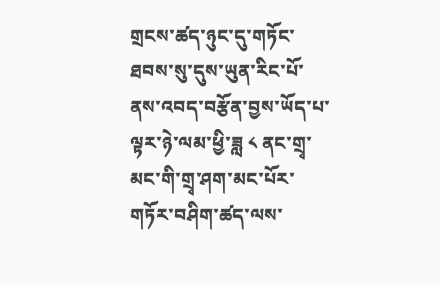གྲངས་ཚད་ཉུང་དུ་གཏོང་ཐབས་སུ་དུས་ཡུན་རིང་པོ་ནས་འབད་བརྩོན་བྱས་ཡོད་པ་ལྟར་ཉེ་ལམ་ཕྱི་ཟླ ༨ ནང་གྲྭ་མང་གི་གྲྭ་ཤག་མང་པོར་གཏོར་བཤིག་ཚད་ལས་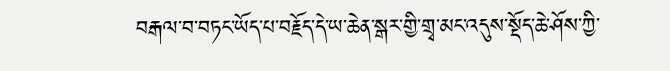བརྒལ་བ་བཏང་ཡོད་པ་བརྗོད་དེ་ཡ་ཆེན་སྒར་གྱི་གྲྭ་མང་འདུས་སྡོད་ཆེ་ཤོས་ཀྱི་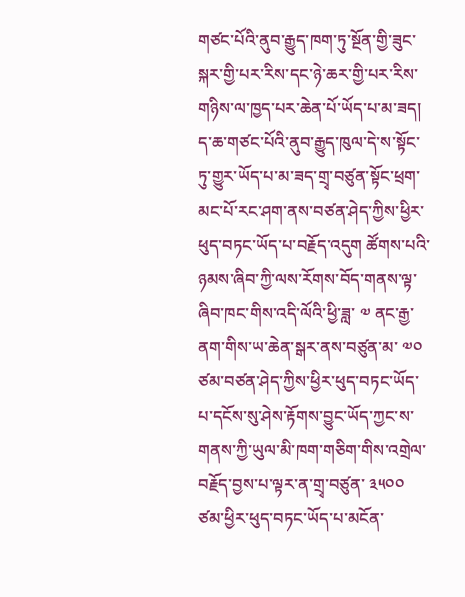གཙང་པོའི་ནུབ་རྒྱུད་ཁག་ཏུ་སྔོན་གྱི་ཟུང་སྐར་གྱི་པར་རིས་དང་ཉེ་ཆར་གྱི་པར་རིས་གཉིས་ལ་ཁྱད་པར་ཆེན་པོ་ཡོད་པ་མ་ཟད། ད་ཆ་གཙང་པོའི་ནུབ་རྒྱུད་ཁུལ་དེ་ས་སྟོང་ཏུ་གྱུར་ཡོད་པ་མ་ཟད་གྲྭ་བཙུན་སྟོང་ཕྲག་མང་པོ་རང་ཤག་ནས་བཙན་ཤེད་ཀྱིས་ཕྱིར་ཕུད་བཏང་ཡོད་པ་བརྗོད་འདུག ཚོགས་པའི་ཉམས་ཞིབ་ཀྱི་ལས་རོགས་བོད་གནས་ལྟ་ཞིབ་ཁང་གིས་འདི་ལོའི་ཕྱི་ཟླ་ ༧ ནང་རྒྱ་ནག་གིས་ཡ་ཆེན་སྒར་ནས་བཙུན་མ་ ༧༠ ཙམ་བཙན་ཤེད་ཀྱིས་ཕྱིར་ཕུད་བཏང་ཡོད་པ་དངོས་སུ་ཤེས་རྟོགས་བྱུང་ཡོད་ཀྱང་ས་གནས་ཀྱི་ཡུལ་མི་ཁག་གཅིག་གིས་འགྲེལ་བརྗོད་བྱས་པ་ལྟར་ན་གྲྭ་བཙུན་ ༣༥༠༠ ཙམ་ཕྱིར་ཕུད་བཏང་ཡོད་པ་མངོན་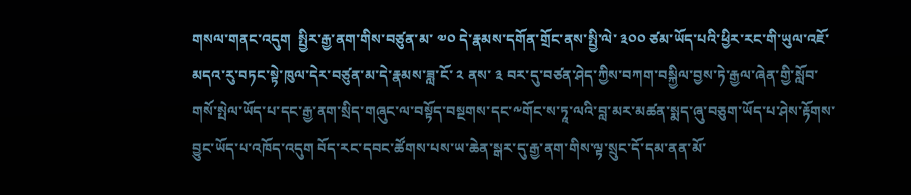གསལ་གནང་འདུག  སྤྱིར་རྒྱ་ནག་གིས་བཙུན་མ་ ༧༠ དེ་རྣམས་དགོན་གྲོང་ནས་སྤྱི་ལེ་ ༣༠༠ ཙམ་ཡོད་པའི་ཕྱིར་རང་གི་ཡུལ་འཇོ་མདའ་རུ་བཏང་སྟེ་ཁུལ་དེར་བཙུན་མ་དེ་རྣམས་ཟླ་ངོ་ ༢ ནས་ ༣ བར་དུ་བཙན་ཤེད་ཀྱིས་བཀག་བསྐྱིལ་བྱས་ཏེ་རྒྱལ་ཞེན་གྱི་སློབ་གསོ་སྤེལ་ཡོད་པ་དང་རྒྱ་ནག་སྲིད་གཞུང་ལ་བསྟོད་བསྔགས་དང་༸གོང་ས་ཏཱ་ལའི་བླ་མར་མཚན་སྨད་ཞུ་བཅུག་ཡོད་པ་ཤེས་རྟོགས་བྱུང་ཡོད་པ་འཁོད་འདུག བོད་རང་དབང་ཚོགས་པས་ཡ་ཆེན་སྒར་དུ་རྒྱ་ནག་གིས་ལྟ་སྲུང་དོ་དམ་ནན་མོ་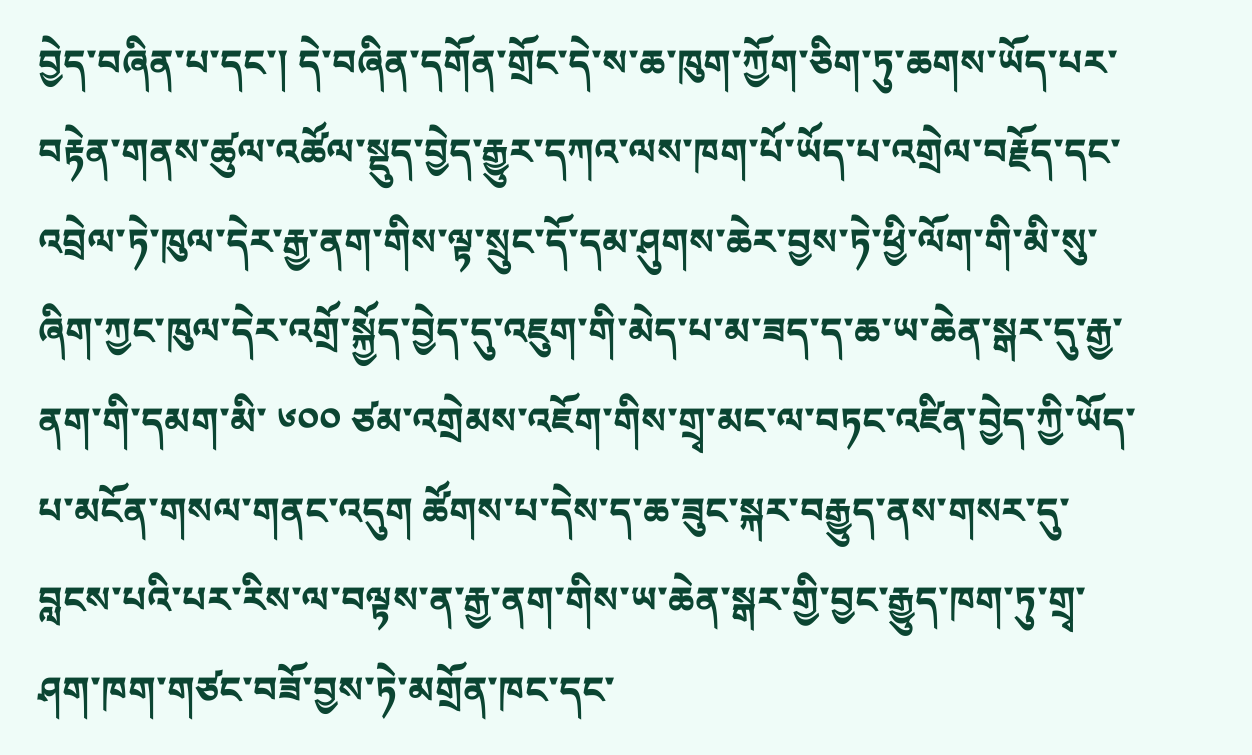བྱེད་བཞིན་པ་དང་། དེ་བཞིན་དགོན་གྲོང་དེ་ས་ཆ་ཁུག་ཀྱོག་ཅིག་ཏུ་ཆགས་ཡོད་པར་བརྟེན་གནས་ཚུལ་འཚོལ་སྡུད་བྱེད་རྒྱུར་དཀའ་ལས་ཁག་པོ་ཡོད་པ་འགྲེལ་བརྗོད་དང་འབྲེལ་ཏེ་ཁུལ་དེར་རྒྱ་ནག་གིས་ལྟ་སྲུང་དོ་དམ་ཤུགས་ཆེར་བྱས་ཏེ་ཕྱི་ལོག་གི་མི་སུ་ཞིག་ཀྱང་ཁུལ་དེར་འགྲོ་སྐྱོད་བྱེད་དུ་འཇུག་གི་མེད་པ་མ་ཟད་ད་ཆ་ཡ་ཆེན་སྒར་དུ་རྒྱ་ནག་གི་དམག་མི་ ༦༠༠ ཙམ་འགྲེམས་འཇོག་གིས་གྲྭ་མང་ལ་བཏང་འཛིན་བྱེད་ཀྱི་ཡོད་པ་མངོན་གསལ་གནང་འདུག ཚོགས་པ་དེས་ད་ཆ་ཟུང་སྐར་བརྒྱུད་ནས་གསར་དུ་བླངས་པའི་པར་རིས་ལ་བལྟས་ན་རྒྱ་ནག་གིས་ཡ་ཆེན་སྒར་གྱི་བྱང་རྒྱུད་ཁག་ཏུ་གྲྭ་ཤག་ཁག་གཙང་བཟོ་བྱས་ཏེ་མགྲོན་ཁང་དང་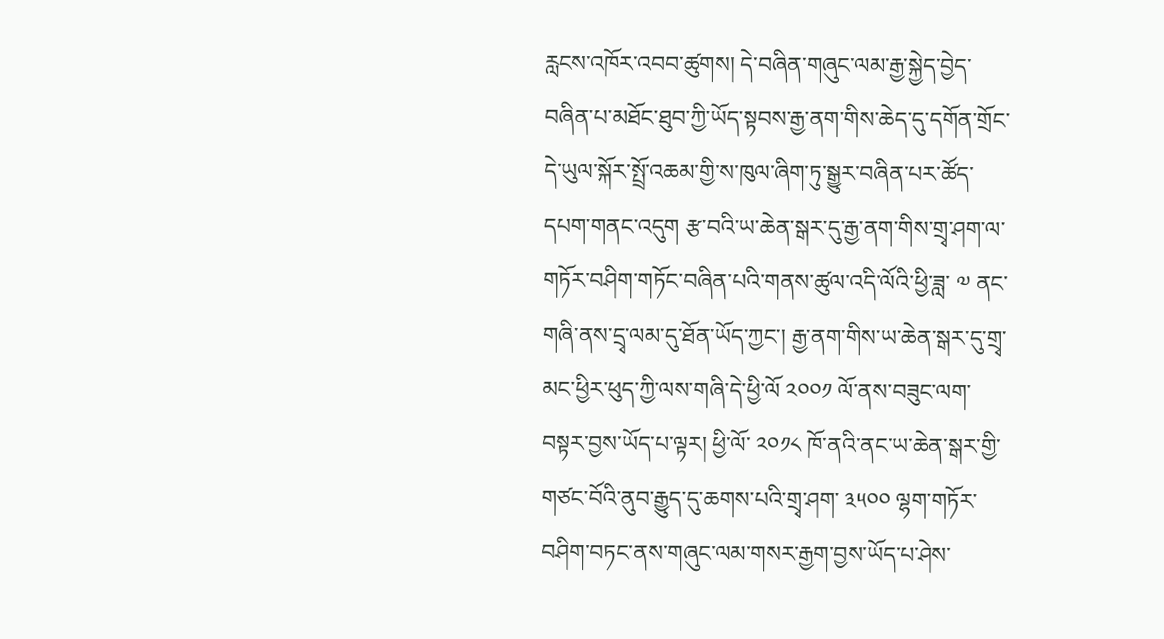རླངས་འཁོར་འབབ་ཚུགས། དེ་བཞིན་གཞུང་ལམ་རྒྱ་སྐྱེད་བྱེད་བཞིན་པ་མཐོང་ཐུབ་ཀྱི་ཡོད་སྟབས་རྒྱ་ནག་གིས་ཆེད་དུ་དགོན་གྲོང་དེ་ཡུལ་སྐོར་སྤྲོ་འཆམ་གྱི་ས་ཁུལ་ཞིག་ཏུ་སྒྱུར་བཞིན་པར་ཚོད་དཔག་གནང་འདུག རྩ་བའི་ཡ་ཆེན་སྒར་དུ་རྒྱ་ནག་གིས་གྲྭ་ཤག་ལ་གཏོར་བཤིག་གཏོང་བཞིན་པའི་གནས་ཚུལ་འདི་ལོའི་ཕྱི་ཟླ་ ༧ ནང་གཞི་ནས་དྲྭ་ལམ་དུ་ཐོན་ཡོད་ཀྱང་། རྒྱ་ནག་གིས་ཡ་ཆེན་སྒར་དུ་གྲྭ་མང་ཕྱིར་ཕུད་ཀྱི་ལས་གཞི་དེ་ཕྱི་ལོ ༢༠༠༡ ལོ་ནས་བཟུང་ལག་བསྟར་བྱས་ཡོད་པ་ལྟར། ཕྱི་ལོ་ ༢༠༡༨ ཁོ་ནའི་ནང་ཡ་ཆེན་སྒར་གྱི་གཙང་བོའི་ནུབ་རྒྱུད་དུ་ཆགས་པའི་གྲྭ་ཤག་ ༣༥༠༠ ལྷག་གཏོར་བཤིག་བཏང་ནས་གཞུང་ལམ་གསར་རྒྱག་བྱས་ཡོད་པ་ཤེས་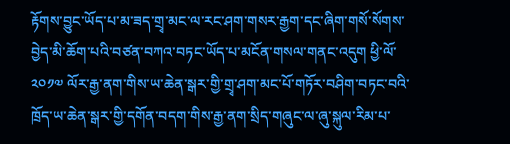རྟོགས་བྱུང་ཡོད་པ་མ་ཟད་གྲྭ་མང་ལ་རང་ཤག་གསར་རྒྱག་དང་ཞིག་གསོ་སོགས་བྱེད་མི་ཆོག་པའི་བཙན་བཀའ་བཏང་ཡོད་པ་མངོན་གསལ་གནང་འདུག ཕྱི་ལོ་ ༢༠༡༧ ལོར་རྒྱ་ནག་གིས་ཡ་ཆེན་སྒར་གྱི་གྲྭ་ཤག་མང་པོ་གཏོར་བཤིག་བཏང་བའི་ཁྲོད་ཡ་ཆེན་སྒར་གྱི་དགོན་བདག་གིས་རྒྱ་ནག་སྲིད་གཞུང་ལ་ཞུ་སྐུལ་རིམ་པ་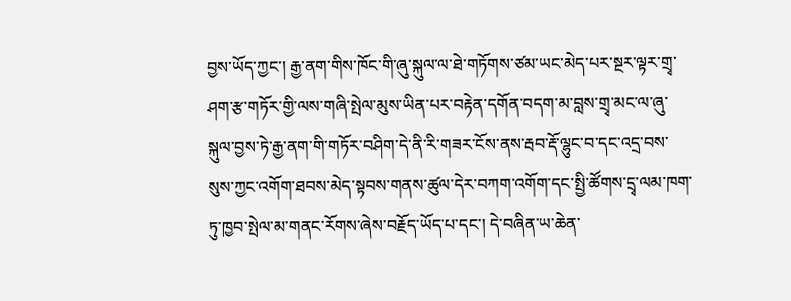བྱས་ཡོད་ཀྱང་། རྒྱ་ནག་གིས་ཁོང་གི་ཞུ་སྐུལ་ལ་ཐེ་གཏོགས་ཙམ་ཡང་མེད་པར་སྔར་ལྟར་གྲྭ་ཤག་རྩ་གཏོར་གྱི་ལས་གཞི་སྤེལ་མུས་ཡིན་པར་བརྟེན་དགོན་བདག་མ་བླས་གྲྭ་མང་ལ་ཞུ་སྐུལ་བྱས་ཏེ་རྒྱ་ནག་གི་གཏོར་བཤིག་དེ་ནི་རི་གཟར་ངོས་ནས་རྦབ་རྡོ་ལྷུང་བ་དང་འདྲ་བས་སུས་ཀྱང་འགོག་ཐབས་མེད་སྟབས་གནས་ཚུལ་དེར་བཀག་འགོག་དང་སྤྱི་ཚོགས་དྲྭ་ལམ་ཁག་ཏུ་ཁྱབ་སྤེལ་མ་གནང་རོགས་ཞེས་བརྗོད་ཡོད་པ་དང་། དེ་བཞིན་ཡ་ཆེན་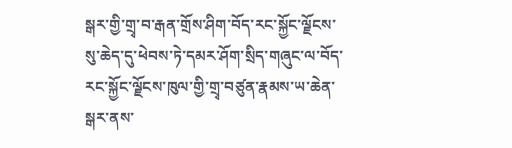སྒར་གྱི་གྲྭ་བ་རྒན་གྲོས་ཤིག་བོད་རང་སྐྱོང་ལྗོངས་སུ་ཆེད་དུ་ཕེབས་ཏེ་དམར་ཤོག་སྲིད་གཞུང་ལ་བོད་རང་སྐྱོང་ལྗོངས་ཁུལ་གྱི་གྲྭ་བཙུན་རྣམས་ཡ་ཆེན་སྒར་ནས་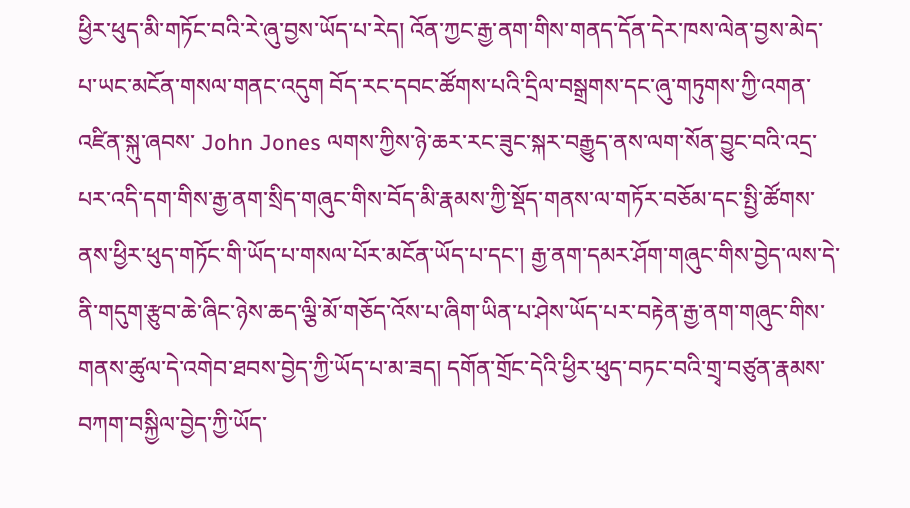ཕྱིར་ཕུད་མི་གཏོང་བའི་རེ་ཞུ་བྱས་ཡོད་པ་རེད། འོན་ཀྱང་རྒྱ་ནག་གིས་གནད་དོན་དེར་ཁས་ལེན་བྱས་མེད་པ་ཡང་མངོན་གསལ་གནང་འདུག བོད་རང་དབང་ཚོགས་པའི་དྲིལ་བསྒྲགས་དང་ཞུ་གཏུགས་ཀྱི་འགན་འཛིན་སྐུ་ཞབས་ John Jones ལགས་ཀྱིས་ཉེ་ཆར་རང་ཟུང་སྐར་བརྒྱུད་ནས་ལག་སོན་བྱུང་བའི་འདྲ་པར་འདི་དག་གིས་རྒྱ་ནག་སྲིད་གཞུང་གིས་བོད་མི་རྣམས་ཀྱི་སྡོད་གནས་ལ་གཏོར་བཅོམ་དང་སྤྱི་ཚོགས་ནས་ཕྱིར་ཕུད་གཏོང་གི་ཡོད་པ་གསལ་པོར་མངོན་ཡོད་པ་དང་། རྒྱ་ནག་དམར་ཤོག་གཞུང་གིས་བྱེད་ལས་དེ་ནི་གདུག་རྩུབ་ཆེ་ཞིང་ཉེས་ཆད་ལྕི་མོ་གཅོད་འོས་པ་ཞིག་ཡིན་པ་ཤེས་ཡོད་པར་བརྟེན་རྒྱ་ནག་གཞུང་གིས་གནས་ཚུལ་དེ་འགེབ་ཐབས་བྱེད་ཀྱི་ཡོད་པ་མ་ཟད། དགོན་གྲོང་དེའི་ཕྱིར་ཕུད་བཏང་བའི་གྲྭ་བཙུན་རྣམས་བཀག་བསྐྱིལ་བྱེད་ཀྱི་ཡོད་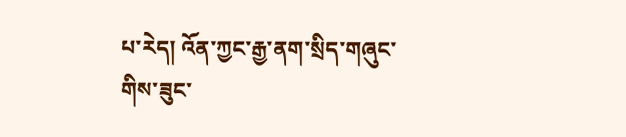པ་རེད། འོན་ཀྱང་རྒྱ་ནག་སྲིད་གཞུང་གིས་ཟུང་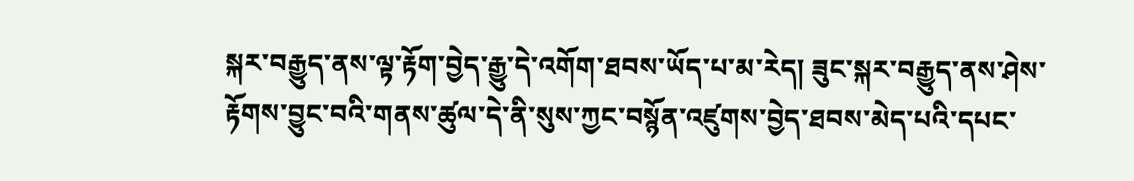སྐར་བརྒྱུད་ནས་ལྟ་རྟོག་བྱེད་རྒྱུ་དེ་འགོག་ཐབས་ཡོད་པ་མ་རེད། ཟུང་སྐར་བརྒྱུད་ནས་ཤེས་རྟོགས་བྱུང་བའི་གནས་ཚུལ་དེ་ནི་སུས་ཀྱང་བསྙོན་འཛུགས་བྱེད་ཐབས་མེད་པའི་དཔང་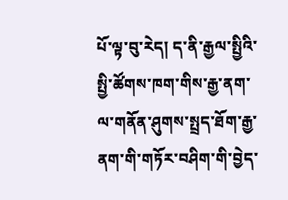པོ་ལྟ་བུ་རེད། ད་ནི་རྒྱལ་སྤྱིའི་སྤྱི་ཚོགས་ཁག་གིས་རྒྱ་ནག་ལ་གནོན་ཤུགས་སྤྲད་ཐོག་རྒྱ་ནག་གི་གཏོར་བཤིག་གི་བྱེད་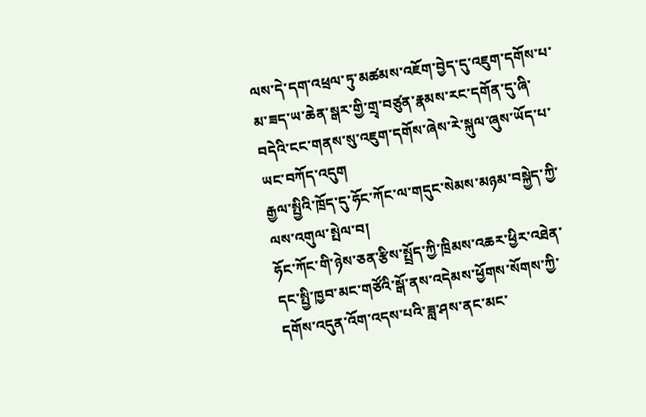ལས་དེ་དག་འཕྲལ་ཏུ་མཚམས་འཇོག་བྱེད་དུ་འཇུག་དགོས་པ་མ་ཟད་ཡ་ཆེན་སྒར་གྱི་གྲྭ་བཙུན་རྣམས་རང་དགོན་དུ་ཞི་བདེའི་ངང་གནས་སུ་འཇུག་དགོས་ཞེས་རེ་སྐུལ་ཞུས་ཡོད་པ་ཡང་བཀོད་འདུག
རྒྱལ་སྤྱིའི་ཁྲོད་དུ་ཧོང་ཀོང་ལ་གདུང་སེམས་མཉམ་བསྐྱེད་ཀྱི་ལས་འགུལ་སྤེལ་བ།
ཧོང་ཀོང་གི་ཉེས་ཅན་རྩིས་སྤྲོད་ཀྱི་ཁྲིམས་འཆར་ཕྱིར་འཐེན་དང་སྤྱི་ཁྱབ་མང་གཙོའི་སྒོ་ནས་འདེམས་ཕྱོགས་སོགས་ཀྱི་དགོས་འདུན་འོག་འདས་པའི་ཟླ་ཤས་ནང་མང་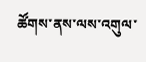ཚོགས་ནས་ལས་འགུལ་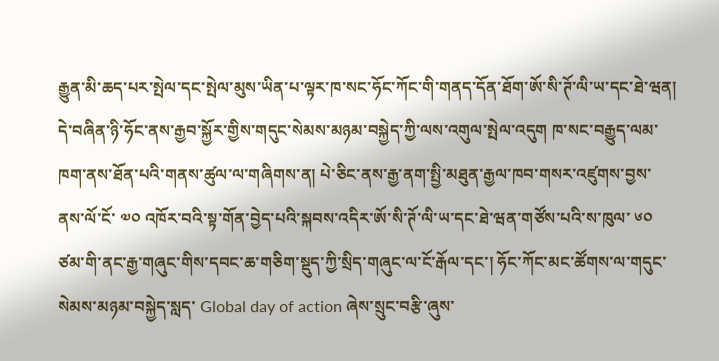རྒྱུན་མི་ཆད་པར་སྤེལ་དང་སྤེལ་མུས་ཡིན་པ་ལྟར་ཁ་སང་ཧོང་ཀོང་གི་གནད་དོན་ཐོག་ཨོ་སི་ཊོ་ལི་ཡ་དང་ཐེ་ཝན། དེ་བཞིན་ཉི་ཧོང་ནས་རྒྱབ་སྐྱོར་གྱིས་གདུང་སེམས་མཉམ་བསྐྱེད་ཀྱི་ལས་འགུལ་སྤེལ་འདུག ཁ་སང་བརྒྱུད་ལམ་ཁག་ནས་ཐོན་པའི་གནས་ཚུལ་ལ་གཞིགས་ན། པེ་ཅིང་ནས་རྒྱ་ནག་སྤྱི་མཐུན་རྒྱལ་ཁབ་གསར་འཛུགས་བྱས་ནས་ལོ་ངོ་ ༧༠ འཁོར་བའི་སྟ་གོན་བྱེད་པའི་སྐབས་འདིར་ཨོ་སི་ཊོ་ལི་ཡ་དང་ཐེ་ཝན་གཙོས་པའི་ས་ཁུལ་ ༦༠ ཙམ་གི་ནང་རྒྱ་གཞུང་གིས་དབང་ཆ་གཅིག་སྡུད་ཀྱི་སྲིད་གཞུང་ལ་ངོ་རྒོལ་དང་། ཧོང་ཀོང་མང་ཚོགས་ལ་གདུང་སེམས་མཉམ་བསྐྱེད་སླད་ Global day of action ཞེས་སྲུང་བརྩི་ཞུས་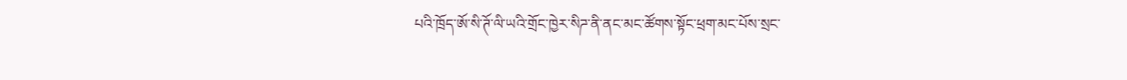པའི་ཁྲོད་ཨོ་སི་ཊོ་ལི་ཡའི་གྲོང་ཁྱེར་སིཌ་ནི་ནང་མང་ཚོགས་སྟོང་ཕྲག་མང་པོས་སྲང་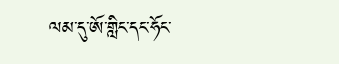ལམ་དུ་ཨོ་གླིང་དང་ཧོང་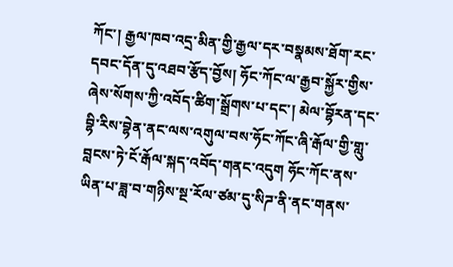ཀོང་། རྒྱལ་ཁབ་འདྲ་མིན་གྱི་རྒྱལ་དར་བསྣམས་ཐོག་རང་དབང་དོན་དུ་འཐབ་རྩོད་བྱོས། ཧོང་ཀོང་ལ་རྒྱབ་སྐྱོར་གྱིས་ཞེས་སོགས་ཀྱི་འབོད་ཚིག་སྒྲོགས་པ་དང་། མེལ་བྷོརན་དང་བྷི་རིས་བྷེན་ནང་ལས་འགུལ་བས་ཧོང་ཀོང་ཞི་རྒོལ་གྱི་གླུ་བླངས་ཏེ་ངོ་རྒོལ་སྐད་འབོད་གནང་འདུག ཧོང་ཀོང་ནས་ཡིན་པ་ཟླ་བ་གཉིས་སྔ་རོལ་ཙམ་དུ་སིཌ་ནི་ནང་གནས་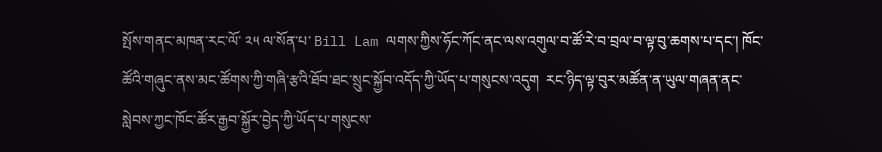སྤོས་གནང་མཁན་རང་ལོ་ ༢༥ ལ་སོན་པ་ Bill Lam ལགས་ཀྱིས་ཧོང་ཀོང་ནང་ལས་འགུལ་བ་ཚོ་རེ་བ་བྲལ་བ་ལྟ་བུ་ཆགས་པ་དང་། ཁོང་ཚོའི་གཞུང་ནས་མང་ཚོགས་ཀྱི་གཞི་རྩའི་ཐོབ་ཐང་སྲུང་སྐྱོབ་འདོད་ཀྱི་ཡོད་པ་གསུངས་འདུག  རང་ཉིད་ལྟ་བུར་མཚོན་ན་ཡུལ་གཞན་ནང་སླེབས་ཀྱང་ཁོང་ཚོར་རྒྱབ་སྐྱོར་བྱེད་ཀྱི་ཡོད་པ་གསུངས་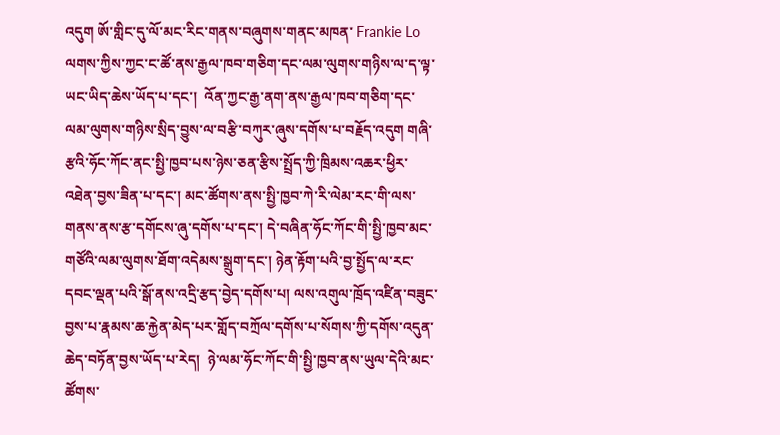འདུག ཨོ་གླིང་དུ་ལོ་མང་རིང་གནས་བཞུགས་གནང་མཁན་ Frankie Lo ལགས་ཀྱིས་ཀྱང་ང་ཚོ་ནས་རྒྱལ་ཁབ་གཅིག་དང་ལམ་ལུགས་གཉིས་ལ་ད་ལྟ་ཡང་ཡིད་ཆེས་ཡོད་པ་དང་།  འོན་ཀྱང་རྒྱ་ནག་ནས་རྒྱལ་ཁབ་གཅིག་དང་ལམ་ལུགས་གཉིས་སྲིད་བྱུས་ལ་བརྩི་བཀུར་ཞུས་དགོས་པ་བརྗོད་འདུག གཞི་རྩའི་ཧོང་ཀོང་ནང་སྤྱི་ཁྱབ་པས་ཉེས་ཅན་རྩིས་སྤྲོད་ཀྱི་ཁྲིམས་འཆར་ཕྱིར་འཐེན་བྱས་ཟིན་པ་དང་། མང་ཚོགས་ནས་སྤྱི་ཁྱབ་ཀེ་རི་ལེམ་རང་གི་ལས་གནས་ནས་རྩ་དགོངས་ཞུ་དགོས་པ་དང་། དེ་བཞིན་ཧོང་ཀོང་གི་སྤྱི་ཁྱབ་མང་གཙོའི་ལམ་ལུགས་ཐོག་འདེམས་སྒྲུག་དང་། ཉེན་རྟོག་པའི་བྱ་སྤྱོད་ལ་རང་དབང་ལྡན་པའི་སྒོ་ནས་འདྲི་རྩད་བྱེད་དགོས་པ། ལས་འགུལ་ཁྲོད་འཛིན་བཟུང་བྱས་པ་རྣམས་ཆ་རྐྱེན་མེད་པར་གློད་བཀྲོལ་དགོས་པ་སོགས་ཀྱི་དགོས་འདུན་ཆེད་བཏོན་བྱས་ཡོད་པ་རེད།  ཉེ་ལམ་ཧོང་ཀོང་གི་སྤྱི་ཁྱབ་ནས་ཡུལ་དེའི་མང་ཚོགས་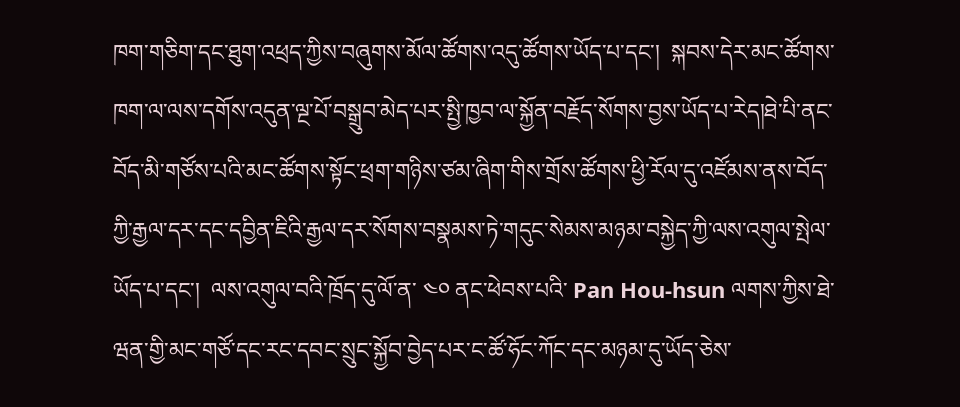ཁག་གཅིག་དང་ཐུག་འཕྲད་ཀྱིས་བཞུགས་མོལ་ཚོགས་འདུ་ཚོགས་ཡོད་པ་དང་།  སྐབས་དེར་མང་ཚོགས་ཁག་ལ་ལས་དགོས་འདུན་ལྔ་པོ་བསྒྲུབ་མེད་པར་སྤྱི་ཁྱབ་ལ་སྐྱོན་བརྗོད་སོགས་བྱས་ཡོད་པ་རེད།ཐེ་པི་ནང་བོད་མི་གཙོས་པའི་མང་ཚོགས་སྟོང་ཕྲག་གཉིས་ཙམ་ཞིག་གིས་གྲོས་ཚོགས་ཕྱི་རོལ་དུ་འཛོམས་ནས་བོད་ཀྱི་རྒྱལ་དར་དང་དབྱིན་ཇིའི་རྒྱལ་དར་སོགས་བསྣམས་ཏེ་གདུང་སེམས་མཉམ་བསྐྱེད་ཀྱི་ལས་འགུལ་སྤེལ་ཡོད་པ་དང་།  ལས་འགུལ་བའི་ཁྲོད་དུ་ལོ་ན་ ༤༠ ནང་ཕེབས་པའི་ Pan Hou-hsun ལགས་ཀྱིས་ཐེ་ཝན་གྱི་མང་གཙོ་དང་རང་དབང་སྲུང་སྐྱོབ་བྱེད་པར་ང་ཚོ་ཧོང་ཀོང་དང་མཉམ་དུ་ཡོད་ཅེས་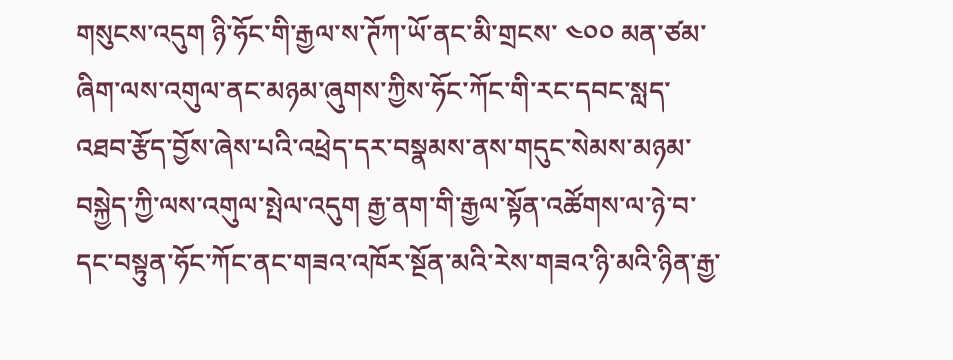གསུངས་འདུག ཉི་ཧོང་གི་རྒྱལ་ས་ཊོཀ་ཡོ་ནང་མི་གྲངས་ ༤༠༠ མན་ཙམ་ཞིག་ལས་འགུལ་ནང་མཉམ་ཞུགས་ཀྱིས་ཧོང་ཀོང་གི་རང་དབང་སླད་འཐབ་རྩོད་བྱོས་ཞེས་པའི་འཕྲེད་དར་བསྣམས་ནས་གདུང་སེམས་མཉམ་བསྐྱེད་ཀྱི་ལས་འགུལ་སྤེལ་འདུག རྒྱ་ནག་གི་རྒྱལ་སྟོན་འཚོགས་ལ་ཉེ་བ་དང་བསྟུན་ཧོང་ཀོང་ནང་གཟའ་འཁོར་སྔོན་མའི་རེས་གཟའ་ཉི་མའི་ཉིན་རྒྱ་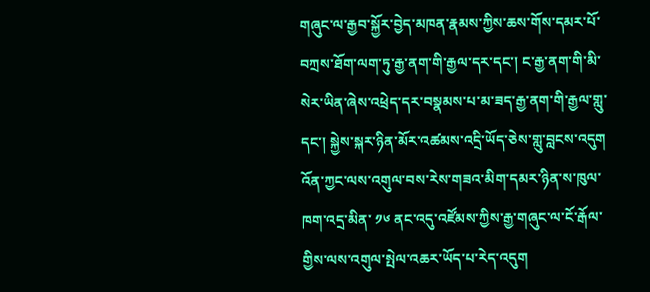གཞུང་ལ་རྒྱབ་སྐྱོར་བྱེད་མཁན་རྣམས་ཀྱིས་ཆས་གོས་དམར་པོ་བཀྲས་ཐོག་ལག་ཏུ་རྒྱ་ནག་གི་རྒྱལ་དར་དང་། ང་རྒྱ་ནག་གི་མི་སེར་ཡིན་ཞེས་འཕྲེད་དར་བསྣམས་པ་མ་ཟད་རྒྱ་ནག་གི་རྒྱལ་གླུ་དང་། སྐྱེས་སྐར་ཉིན་མོར་འཚམས་འདྲི་ཡོད་ཅེས་གླུ་བླངས་འདུག འོན་ཀྱང་ལས་འགུལ་བས་རེས་གཟའ་མིག་དམར་ཉིན་ས་ཁུལ་ཁག་འདྲ་མིན་ ༡༦ ནང་འདུ་འཛོམས་ཀྱིས་རྒྱ་གཞུང་ལ་ངོ་རྒོལ་གྱིས་ལས་འགུལ་སྤེལ་འཆར་ཡོད་པ་རེད་འདུག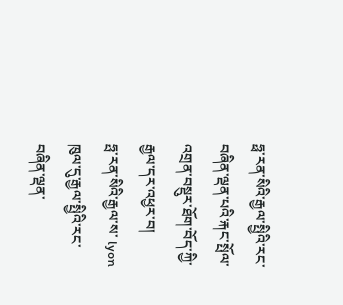ཧྥ་རན་སིའི་རྒྱལ་སྤྱིའི་རང་བཞིན་ལྡན་པའི་རྐང་སྤོལ་འགྲན་བསྡུར་ཐོག་བོད་ཀྱི་རྒྱལ་དར་འཕྱར་བ།
ཧྤ་རན་སིའི་རྒྱལ་ས་ lyon ཁུལ་དུ་རྒྱལ་སྤྱིའི་རང་བཞིན་ལྡན་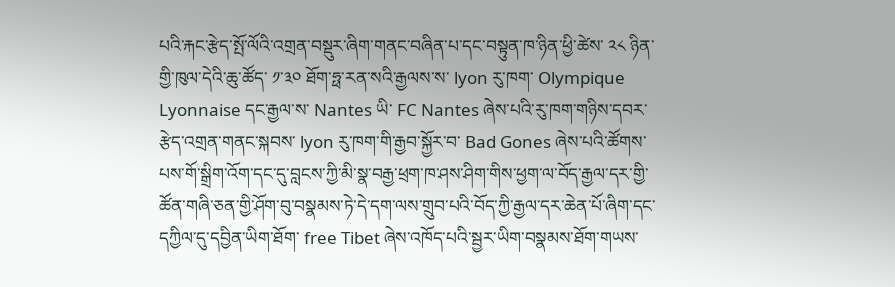པའི་རྐང་རྩེད་སྤོ་ལོའི་འགྲན་བསྡུར་ཞིག་གནང་བཞིན་པ་དང་བསྟུན་ཁ་ཉིན་ཕྱི་ཚེས་ ༢༨ ཉིན་གྱི་ཁུལ་དེའི་ཆུ་ཚོད་ ༡་༣༠ ཐོག་ཧྥ་རན་སའི་རྒྱལས་ས་ lyon རུ་ཁག་ Olympique Lyonnaise དང་རྒྱལ་ས་ Nantes ཡི་ FC Nantes ཞེས་པའི་རུ་ཁག་གཉིས་དབར་རྩེད་འགྲན་གནང་སྐབས་ lyon རུ་ཁག་གི་རྒྱབ་སྐྱོར་བ་ Bad Gones ཞེས་པའི་ཚོགས་པས་གོ་སྒྲིག་འོག་དང་དུ་བླངས་ཀྱི་མི་སྣ་བརྒྱ་ཕྲག་ཁ་ཤས་ཤིག་གིས་ཕྱག་ལ་བོད་རྒྱལ་དར་གྱི་ཚོན་གཞི་ཅན་གྱི་ཤོག་བུ་བསྣམས་ཏེ་དེ་དག་ལས་གྲུབ་པའི་བོད་ཀྱི་རྒྱལ་དར་ཆེན་པོ་ཞིག་དང་དཀྱིལ་དུ་དབྱིན་ཡིག་ཐོག་ free Tibet ཞེས་འཁོད་པའི་སྦྱར་ཡིག་བསྣམས་ཐོག་གཡས་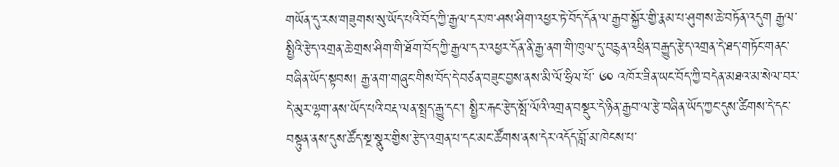གཡོན་དུ་རས་གཟུགས་སུ་ཡོད་པའི་བོད་ཀྱི་རྒྱལ་དར་ཁ་ཤས་ཤིག་འཕྱར་ཏེ་བོད་དོན་ལ་རྒྱབ་སྐྱོར་གྱི་རྣམ་པ་ཤུགས་ཆེ་བཏོན་འདུག རྒྱལ་སྤྱིའི་རྩེད་འགྲན་ཆེ་གྲས་ཤིག་གི་ཐོག་བོད་ཀྱི་རྒྱལ་དར་འཕྱར་དོན་ནི་རྒྱ་ནག་གི་ཁུལ་དུ་བརྙན་འཕྲིན་བརྒྱུད་རྩེད་འགྲན་དེ་ཐད་གཏོང་གནང་བཞིན་ཡོད་སྟབས། རྒྱ་ནག་གཞུང་གིས་བོད་དེ་བཙན་བཟུང་བྱས་ནས་མི་ལོ་ཧྲིལ་པོ་ ༦༠ འཁོར་ཟིན་ཡང་བོད་ཀྱི་བདེན་མཐའ་མ་སེལ་བར་དེ་མུར་ལྷག་ནས་ཡོད་པའི་བརྡ་ལན་སྤྲད་རྒྱུ་དང་། སྤྱིར་རྐང་རྩེད་སྤོ་ལོའི་འགྲན་བསྡུར་དེ་ཉིན་རྒྱབ་ལ་རྩེ་བཞིན་ཡོད་ཀྱང་དུས་ཚིགས་དེ་དང་བསྟུན་ནས་དུས་ཚོད་སྔ་སྣུར་གྱིས་རྩེད་འགྲན་པ་དང་མང་ཚོགས་ནས་དེར་འདོད་བློ་མ་ཁེངས་པ་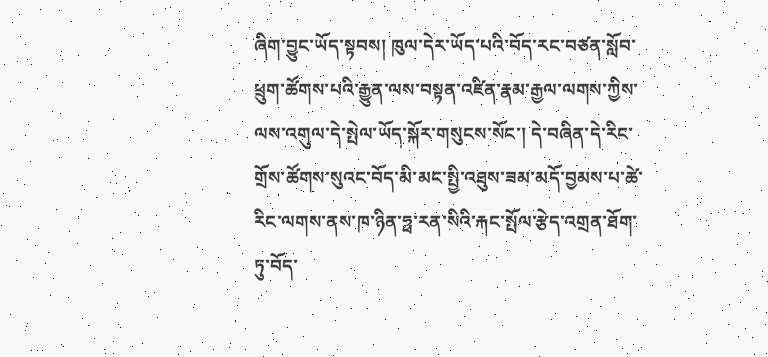ཞིག་བྱུང་ཡོད་སྟབས། ཁུལ་དེར་ཡོད་པའི་བོད་རང་བཙན་སློབ་ཕྲུག་ཚོགས་པའི་རྒྱུན་ལས་བསྟན་འཛིན་རྣམ་རྒྱལ་ལགས་ཀྱིས་ལས་འགུལ་དེ་སྤེལ་ཡོད་སྐོར་གསུངས་སོང་། དེ་བཞིན་དེ་རིང་གྲོས་ཚོགས་སུའང་བོད་མི་མང་སྤྱི་འཐུས་ཟམ་མདོ་བྱམས་པ་ཚེ་རིང་ལགས་ནས་ཁ་ཉིན་ཧྥ་རན་སིའི་རྐང་སྤོལ་རྩེད་འགྲན་ཐོག་ཏུ་བོད་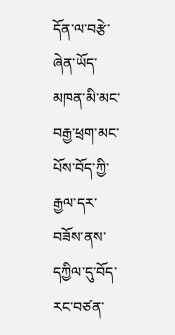དོན་ལ་བརྩེ་ཞེན་ཡོད་མཁན་མི་མང་བརྒྱ་ཕྲག་མང་པོས་བོད་ཀྱི་རྒྱལ་དར་བཟོས་ནས་དཀྱིལ་དུ་བོད་རང་བཙན་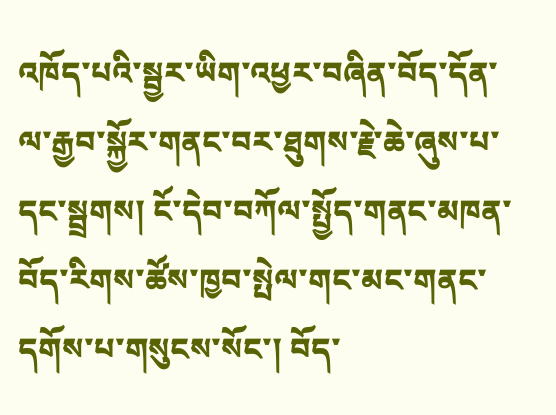འཁོད་པའི་སྦྱར་ཡིག་འཕྱར་བཞིན་བོད་དོན་ལ་རྒྱབ་སྐྱོར་གནང་བར་ཐུགས་རྗེ་ཆེ་ཞུས་པ་དང་སྦྲགས། ངོ་དེབ་བཀོལ་སྤྱོད་གནང་མཁན་བོད་རིགས་ཚོས་ཁྱབ་སྤེལ་གང་མང་གནང་དགོས་པ་གསུངས་སོང་། བོད་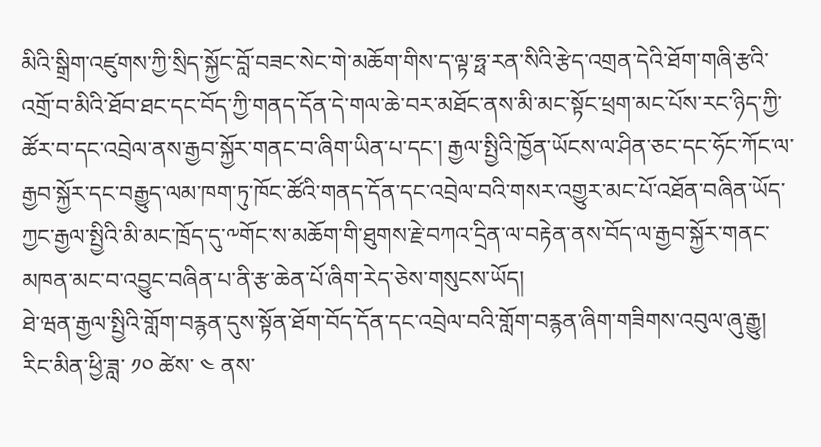མིའི་སྒྲིག་འཛུགས་ཀྱི་སྲིད་སྐྱོང་བློ་བཟང་སེང་གེ་མཆོག་གིས་ད་ལྟ་ཧྥ་རན་སིའི་རྩེད་འགྲན་དེའི་ཐོག་གཞི་རྩའི་འགྲོ་བ་མིའི་ཐོབ་ཐང་དང་བོད་ཀྱི་གནད་དོན་དེ་གལ་ཆེ་བར་མཐོང་ནས་མི་མང་སྟོང་ཕྲག་མང་པོས་རང་ཉིད་ཀྱི་ཚོར་བ་དང་འབྲེལ་ནས་རྒྱབ་སྐྱོར་གནང་བ་ཞིག་ཡིན་པ་དང་། རྒྱལ་སྤྱིའི་ཁྱོན་ཡོངས་ལ་ཤིན་ཅང་དང་ཧོང་ཀོང་ལ་རྒྱབ་སྐྱོར་དང་བརྒྱུད་ལམ་ཁག་ཏུ་ཁོང་ཚོའི་གནད་དོན་དང་འབྲེལ་བའི་གསར་འགྱུར་མང་པོ་འཐོན་བཞིན་ཡོད་ཀྱང་རྒྱལ་སྤྱིའི་མི་མང་ཁྲོད་དུ་༸གོང་ས་མཆོག་གི་ཐུགས་རྗེ་བཀའ་དྲིན་ལ་བརྟེན་ནས་བོད་ལ་རྒྱབ་སྐྱོར་གནང་མཁན་མང་བ་འབྱུང་བཞིན་པ་ནི་རྩ་ཆེན་པོ་ཞིག་རེད་ཅེས་གསུངས་ཡོད།
ཐེ་ཝན་རྒྱལ་སྤྱིའི་གློག་བརྙན་དུས་སྟོན་ཐོག་བོད་དོན་དང་འབྲེལ་བའི་གློག་བརྙན་ཞིག་གཟིགས་འབུལ་ཞུ་རྒྱུ།
རིང་མིན་ཕྱི་ཟླ་ ༡༠ ཚེས་ ༤ ནས་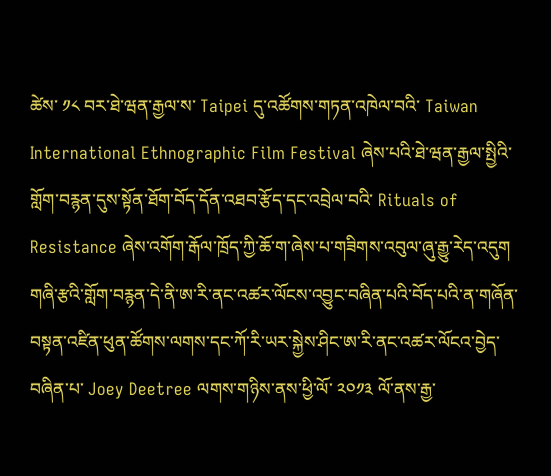ཚེས་ ༡༨ བར་ཐེ་ཝན་རྒྱལ་ས་ Taipei དུ་འཚོགས་གཏན་འཁེལ་བའི་ Taiwan International Ethnographic Film Festival ཞེས་པའི་ཐེ་ཝན་རྒྱལ་སྤྱིའི་གློག་བརྙན་དུས་སྟོན་ཐོག་བོད་དོན་འཐབ་རྩོད་དང་འབྲེལ་བའི་ Rituals of Resistance ཞེས་འགོག་རྒོལ་ཁྲོད་ཀྱི་ཆོ་ག་ཞེས་པ་གཟིགས་འབུལ་ཞུ་རྒྱུ་རེད་འདུག གཞི་རྩའི་གློག་བརྙན་དེ་ནི་ཨ་རི་ནང་འཚར་ལོངས་འབྱུང་བཞིན་པའི་བོད་པའི་ན་གཞོན་བསྟན་འཛིན་ཕུན་ཚོགས་ལགས་དང་ཀོ་རི་ཡར་སྐྱེས་ཤིང་ཨ་རི་ནང་འཚར་ལོངའ་བྱེད་བཞིན་པ་ Joey Deetree ལགས་གཉིས་ནས་ཕྱི་ལོ་ ༢༠༡༣ ལོ་ནས་རྒྱ་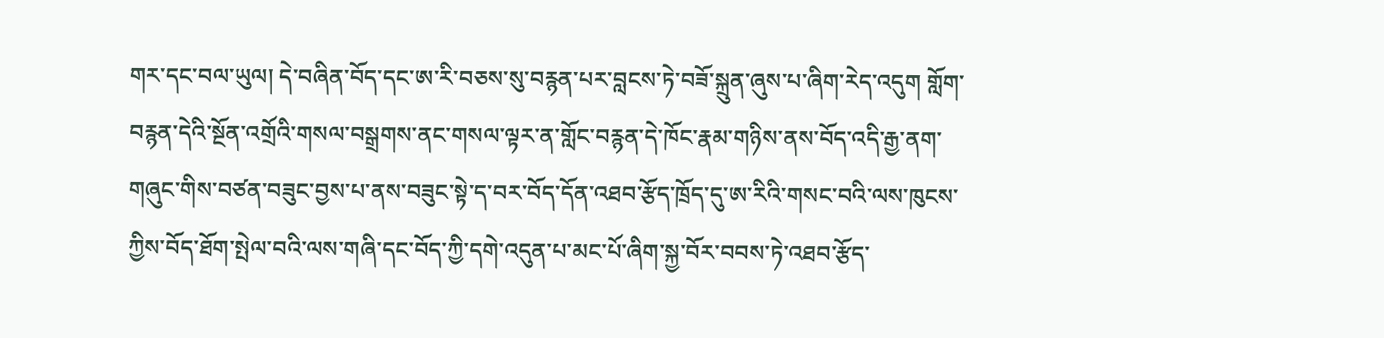གར་དང་བལ་ཡུལ། དེ་བཞིན་བོད་དང་ཨ་རི་བཅས་སུ་བརྙན་པར་བླངས་ཏེ་བཟོ་སྐྲུན་ཞུས་པ་ཞིག་རེད་འདུག གློག་བརྙན་དེའི་སྔོན་འགྲོའི་གསལ་བསྒྲགས་ནང་གསལ་ལྟར་ན་གློང་བརྙན་དེ་ཁོང་རྣམ་གཉིས་ནས་བོད་འདི་རྒྱ་ནག་གཞུང་གིས་བཙན་བཟུང་བྱས་པ་ནས་བཟུང་སྟེ་ད་བར་བོད་དོན་འཐབ་རྩོད་ཁྲོད་དུ་ཨ་རིའི་གསང་བའི་ལས་ཁུངས་ཀྱིས་བོད་ཐོག་སྤེལ་བའི་ལས་གཞི་དང་བོད་ཀྱི་དགེ་འདུན་པ་མང་པོ་ཞིག་སྐྱ་བོར་བབས་ཏེ་འཐབ་རྩོད་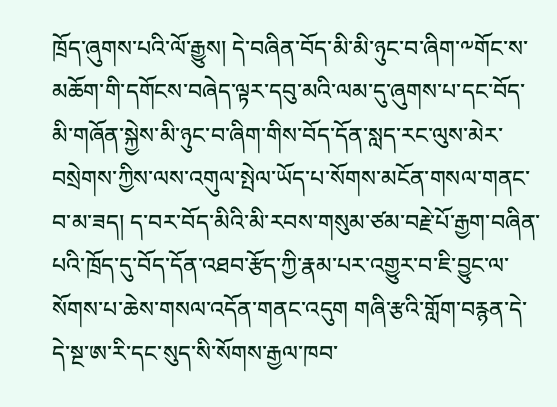ཁྲོད་ཞུགས་པའི་ལོ་རྒྱུས། དེ་བཞིན་བོད་མི་མི་ཉུང་བ་ཞིག་༸གོང་ས་མཆོག་གི་དགོངས་བཞེད་ལྟར་དབུ་མའི་ལམ་དུ་ཞུགས་པ་དང་བོད་མི་གཞོན་སྐྱེས་མི་ཉུང་བ་ཞིག་གིས་བོད་དོན་སླད་རང་ལུས་མེར་བསྲེགས་ཀྱིས་ལས་འགུལ་སྤེལ་ཡོད་པ་སོགས་མངོན་གསལ་གནང་བ་མ་ཟད། ད་བར་བོད་མིའི་མི་རབས་གསུམ་ཙམ་བརྗེ་པོ་རྒྱག་བཞིན་པའི་ཁྲོད་དུ་བོད་དོན་འཐབ་རྩོད་ཀྱི་རྣམ་པར་འགྱུར་བ་ཇི་བྱུང་ལ་སོགས་པ་ཆེས་གསལ་འདོན་གནང་འདུག གཞི་རྩའི་གློག་བརྙན་དེ་དེ་སྔ་ཨ་རི་དང་སུད་སི་སོགས་རྒྱལ་ཁབ་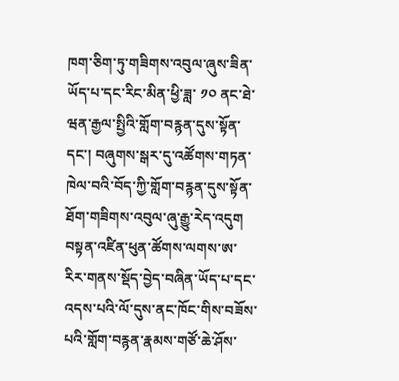ཁག་ཅིག་ཏུ་གཟིགས་འབུལ་ཞུས་ཟིན་ཡོད་པ་དང་རིང་མིན་ཕྱི་ཟླ་ ༡༠ ནང་ཐེ་ཝན་རྒྱལ་སྤྱིའི་གློག་བརྙན་དུས་སྟོན་དང་། བཞུགས་སྒར་དུ་འཚོགས་གཏན་ཁེལ་བའི་བོད་ཀྱི་གློག་བརྙན་དུས་སྟོན་ཐོག་གཟིགས་འབུལ་ཞུ་རྒྱུ་རེད་འདུག བསྟན་འཛིན་ཕུན་ཚོགས་ལགས་ཨ་རིར་གནས་སྡོད་བྱེད་བཞིན་ཡོད་པ་དང་འདས་པའི་ལོ་དུས་ནང་ཁོང་གིས་བཟོས་པའི་གློག་བརྙན་རྣམས་གཙོ་ཆེ་ཤོས་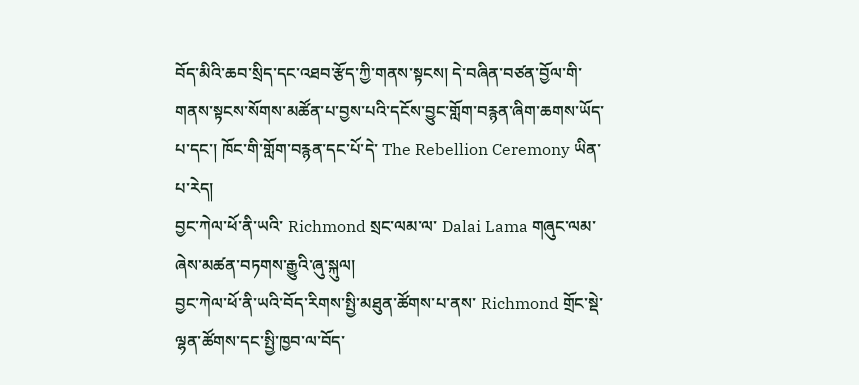བོད་མིའི་ཆབ་སྲིད་དང་འཐབ་རྩོད་ཀྱི་གནས་སྟངས། དེ་བཞིན་བཙན་བྱོལ་གི་གནས་སྟངས་སོགས་མཚོན་པ་བྱས་པའི་དངོས་བྱུང་གློག་བརྙན་ཞིག་ཆགས་ཡོད་པ་དང་། ཁོང་གི་གློག་བརྙན་དང་པོ་དེ་ The Rebellion Ceremony ཡིན་པ་རེད།
བྱང་ཀེལ་ཕོ་ནི་ཡའི་ Richmond སྲང་ལམ་ལ་ Dalai Lama གཞུང་ལམ་ཞེས་མཚན་བཏགས་རྒྱུའི་ཞུ་སྐུལ།
བྱང་ཀེལ་ཕོ་ནི་ཡའི་བོད་རིགས་སྤྱི་མཐུན་ཚོགས་པ་ནས་ Richmond གྲོང་སྡེ་ལྷན་ཚོགས་དང་སྤྱི་ཁྱབ་ལ་བོད་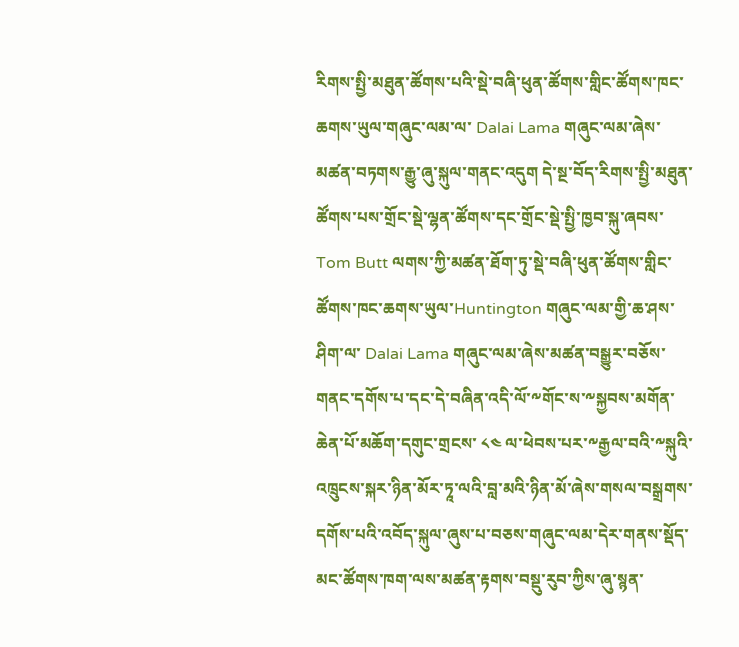རིགས་སྤྱི་མཐུན་ཚོགས་པའི་སྡེ་བཞི་ཕུན་ཚོགས་གླིང་ཚོགས་ཁང་ཆགས་ཡུལ་གཞུང་ལམ་ལ་ Dalai Lama གཞུང་ལམ་ཞེས་མཚན་བཏགས་རྒྱུ་ཞུ་སྐུལ་གནང་འདུག དེ་སྔ་བོད་རིགས་སྤྱི་མཐུན་ཚོགས་པས་གྲོང་སྡེ་ལྷན་ཚོགས་དང་གྲོང་སྡེ་སྤྱི་ཁྱབ་སྐུ་ཞབས་ Tom Butt ལགས་ཀྱི་མཚན་ཐོག་ཏུ་སྡེ་བཞི་ཕུན་ཚོགས་གླིང་ཚོགས་ཁང་ཆགས་ཡུལ་Huntington གཞུང་ལམ་གྱི་ཆ་ཤས་ཤིག་ལ་ Dalai Lama གཞུང་ལམ་ཞེས་མཚན་བསྒྱུར་བཅོས་གནང་དགོས་པ་དང་དེ་བཞིན་འདི་ལོ་༸གོང་ས་༸སྐྱབས་མགོན་ཆེན་པོ་མཆོག་དགུང་གྲངས་ ༨༤ ལ་ཕེབས་པར་༸རྒྱལ་བའི་༸སྐུའི་འཁྲུངས་སྐར་ཉིན་མོར་ཏཱ་ལའི་བླ་མའི་ཉིན་མོ་ཞེས་གསལ་བསྒྲགས་དགོས་པའི་འབོད་སྐུལ་ཞུས་པ་བཅས་གཞུང་ལམ་དེར་གནས་སྡོད་མང་ཚོགས་ཁག་ལས་མཚན་རྟགས་བསྡུ་རུབ་ཀྱིས་ཞུ་སྙན་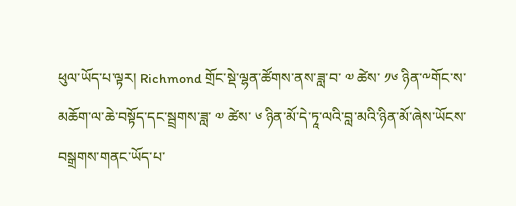ཕུལ་ཡོད་པ་ལྟར། Richmond གྲོང་སྡེ་ལྷན་ཚོགས་ནས་ཟླ་བ་ ༧ ཚེས་ ༡༦ ཉིན་༸གོང་ས་མཆོག་ལ་ཆེ་བསྟོད་དང་སྦྲགས་ཟླ་ ༧ ཚེས་ ༦ ཉིན་མོ་དེ་ཏཱ་ལའི་བླ་མའི་ཉིན་མོ་ཞེས་ཡོངས་བསྒྲགས་གནང་ཡོད་པ་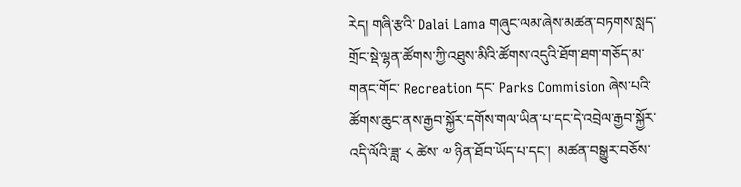རེད། གཞི་རྩའི་ Dalai Lama གཞུང་ལམ་ཞེས་མཚན་བཏགས་སླད་གྲོང་སྡེ་ལྷན་ཚོགས་ཀྱི་འཐུས་མིའི་ཚོགས་འདུའི་ཐོག་ཐག་གཅོད་མ་གནང་གོང་ Recreation དང་ Parks Commision ཞེས་པའི་ཚོགས་ཆུང་ནས་རྒྱབ་སྐྱོར་དགོས་གལ་ཡིན་པ་དང་དེ་འབྲེལ་རྒྱབ་སྐྱོར་འདི་ལོའི་ཟླ་ ༨ ཚེས་ ༧ ཉིན་ཐོབ་ཡོད་པ་དང་།  མཚན་བསྒྱུར་བཅོས་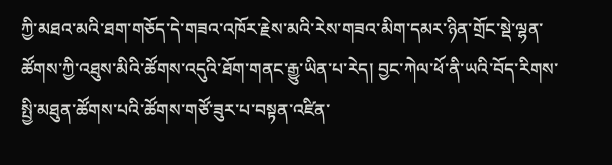ཀྱི་མཐའ་མའི་ཐག་གཅོད་དེ་གཟའ་འཁོར་རྗེས་མའི་རེས་གཟའ་མིག་དམར་ཉིན་གྲོང་སྡེ་ལྷན་ཚོགས་ཀྱི་འཐུས་མིའི་ཚོགས་འདུའི་ཐོག་གནང་རྒྱུ་ཡིན་པ་རེད། བྱང་ཀེལ་ཕོ་ནི་ཡའི་བོད་རིགས་སྤྱི་མཐུན་ཚོགས་པའི་ཚོགས་གཙོ་ཟུར་པ་བསྟན་འཛིན་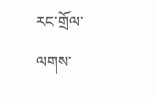རང་གྲོལ་ལགས་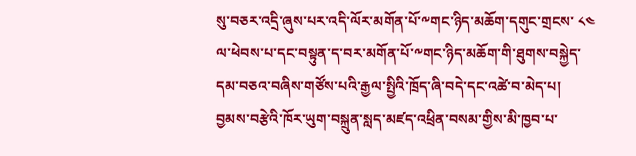སུ་བཅར་འདྲི་ཞུས་པར་འདི་ལོར་མགོན་པོ་༸གང་ཉིད་མཆོག་དགུང་གྲངས་ ༨༤ ལ་ཕེབས་པ་དང་བསྟུན་ད་བར་མགོན་པོ་༸གང་ཉིད་མཆོག་གི་ཐུགས་བསྐྱེད་དམ་བཅའ་བཞིས་གཙོས་པའི་རྒྱལ་སྤྱིའི་ཁྲོད་ཞི་བདེ་དང་འཚེ་བ་མེད་པ།  བྱམས་བརྩེའི་ཁོར་ཡུག་བསྐྲུན་སླད་མཛད་འཕྲིན་བསམ་གྱིས་མི་ཁྱབ་པ་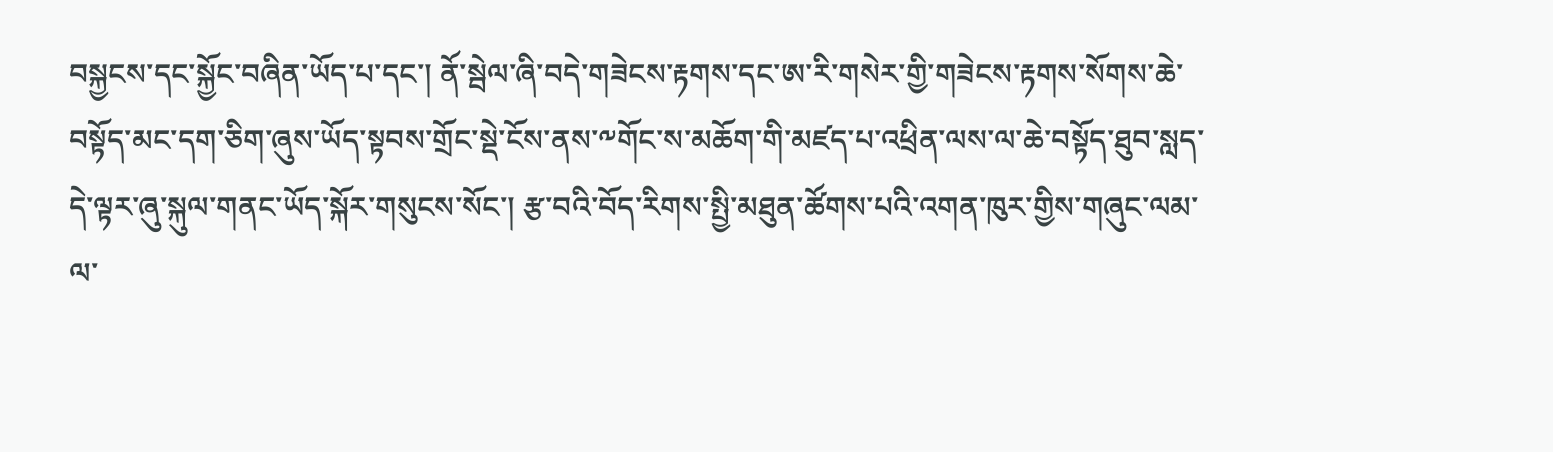བསྐྱངས་དང་སྐྱོང་བཞིན་ཡོད་པ་དང་། ནོ་སྦེལ་ཞི་བདེ་གཟེངས་རྟགས་དང་ཨ་རི་གསེར་གྱི་གཟེངས་རྟགས་སོགས་ཆེ་བསྟོད་མང་དག་ཅིག་ཞུས་ཡོད་སྟབས་གྲོང་སྡེ་ངོས་ནས་༸གོང་ས་མཆོག་གི་མཛད་པ་འཕྲིན་ལས་ལ་ཆེ་བསྟོད་ཐུབ་སླད་དེ་ལྟར་ཞུ་སྐུལ་གནང་ཡོད་སྐོར་གསུངས་སོང་། རྩ་བའི་བོད་རིགས་སྤྱི་མཐུན་ཚོགས་པའི་འགན་ཁུར་གྱིས་གཞུང་ལམ་ལ་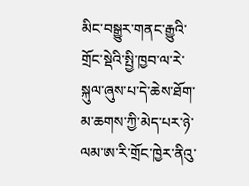མིང་བསྒྱུར་གནང་རྒྱུའི་གྲོང་སྡེའི་སྤྱི་ཁྱབ་ལ་རེ་སྐུལ་ཞུས་པ་དེ་ཆེས་ཐོག་མ་ཆགས་ཀྱི་མེད་པར་ཉེ་ལམ་ཨ་རི་གྲོང་ཁྱེར་ནིའུ་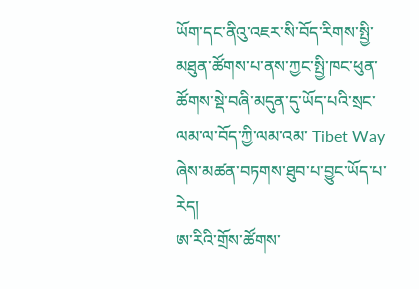ཡོག་དང་ནིའུ་འཇར་སི་བོད་རིགས་སྤྱི་མཐུན་ཚོགས་པ་ནས་ཀྱང་སྤྱི་ཁང་ཕུན་ཚོགས་སྡེ་བཞི་མདུན་དུ་ཡོད་པའི་སྲང་ལམ་ལ་བོད་ཀྱི་ལམ་འམ་ Tibet Way ཞེས་མཚན་བཏགས་ཐུབ་པ་བྱུང་ཡོད་པ་རེད།
ཨ་རིའི་གྲོས་ཚོགས་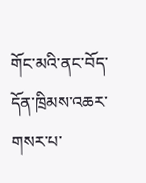གོང་མའི་ནང་བོད་དོན་ཁྲིམས་འཆར་གསར་པ་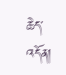ཆེད་འདོན།